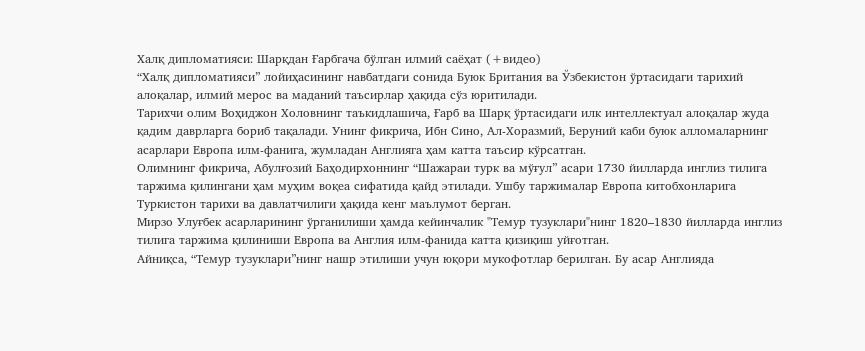Халқ дипломатияси: Шарқдан Ғарбгача бўлган илмий саёҳат (+видео)
“Халқ дипломатияси” лойиҳасининг навбатдаги сонида Буюк Британия ва Ўзбекистон ўртасидаги тарихий алоқалар, илмий мерос ва маданий таъсирлар ҳақида сўз юритилади.
Тарихчи олим Воҳиджон Холовнинг таъкидлашича, Ғарб ва Шарқ ўртасидаги илк интеллектуал алоқалар жуда қадим даврларга бориб тақалади. Унинг фикрича, Ибн Сино, Ал-Хоразмий, Беруний каби буюк алломаларнинг асарлари Европа илм-фанига, жумладан Англияга ҳам катта таъсир кўрсатган.
Олимнинг фикрича, Абулғозий Баҳодирхоннинг “Шажараи турк ва мўғул” асари 1730 йилларда инглиз тилига таржима қилингани ҳам муҳим воқеа сифатида қайд этилади. Ушбу таржималар Европа китобхонларига Туркистон тарихи ва давлатчилиги ҳақида кенг маълумот берган.
Мирзо Улуғбек асарларининг ўрганилиши ҳамда кейинчалик "Темур тузуклари"нинг 1820–1830 йилларда инглиз тилига таржима қилиниши Европа ва Англия илм-фанида катта қизиқиш уйғотган.
Айниқса, “Темур тузуклари”нинг нашр этилиши учун юқори мукофотлар берилган. Бу асар Англияда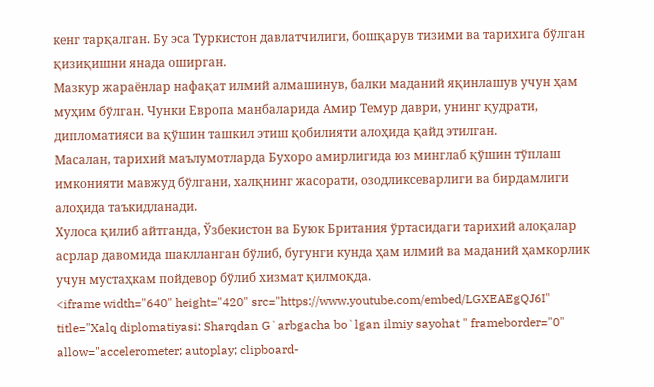кенг тарқалган. Бу эса Туркистон давлатчилиги, бошқарув тизими ва тарихига бўлган қизиқишни янада оширган.
Мазкур жараёнлар нафақат илмий алмашинув, балки маданий яқинлашув учун ҳам муҳим бўлган. Чунки Европа манбаларида Амир Темур даври, унинг қудрати, дипломатияси ва қўшин ташкил этиш қобилияти алоҳида қайд этилган.
Масалан, тарихий маълумотларда Бухоро амирлигида юз минглаб қўшин тўплаш имконияти мавжуд бўлгани, халқнинг жасорати, озодликсеварлиги ва бирдамлиги алоҳида таъкидланади.
Хулоса қилиб айтганда, Ўзбекистон ва Буюк Британия ўртасидаги тарихий алоқалар асрлар давомида шаклланган бўлиб, бугунги кунда ҳам илмий ва маданий ҳамкорлик учун мустаҳкам пойдевор бўлиб хизмат қилмоқда.
<iframe width="640" height="420" src="https://www.youtube.com/embed/LGXEAEgQJ6I" title="Xalq diplomatiyasi: Sharqdan G`arbgacha bo`lgan ilmiy sayohat " frameborder="0" allow="accelerometer; autoplay; clipboard-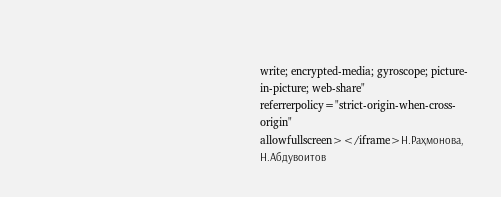write; encrypted-media; gyroscope; picture-in-picture; web-share" referrerpolicy="strict-origin-when-cross-origin" allowfullscreen></iframe>Н.Раҳмонова,
Н.Абдувоитов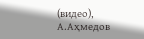(видео),
А.Аҳмедов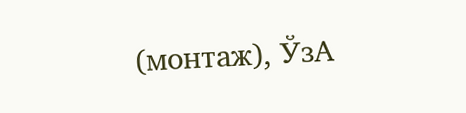(монтаж), ЎзА